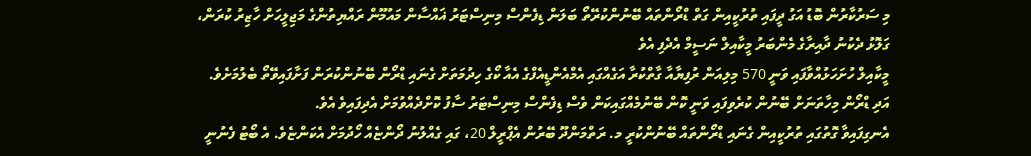މި ސަރުކާރުން ބޮޑު އަގު ދީފައި ތުރުކީއިން ގަތް ޑްރޯންތައް ބޭނުންކުރޭތޯ ބަލަން ޑިފެންސް މިނިސްޓަރު ޣައްސާން މައުމޫން ރައްޔިތުންގެ މަޖިލީހަށް ހާޒިރު ކުރަން، ގަލޮޅު ދެކުނު ދާއިރާގެ މެންބަރު މީކާއިލް ނަސީމް އެދެފި އެވެ
މީކާއިލް ހުށަހަޅުއްވާފައި ވަނީ 570 މިލިއަން ރުފިޔާއާ ގާތްކުރާ އަގެއްގައި އެމްއެންޑީއެފްގެ އެއާ ކޯގެ ހިދުމަތަށް ގެނައި ޑްރޯން ބޭނުންކުރަން ފަށާފައިވޭތޯ ބެލުމަށެވެ. އަދި ޑްރޯން މިހާތަނަށް ބޭނުން ކުރެވިފައި ވަނީ ކޮން ބޭނުމެއްގައިކަން ވެސް ޑިފެންސް މިނިސްޓަރު ސާފު ކޮށްދެއްވުމަށް އެދިފައިވެ އެވެ.
އެނގިފައިވާ ގޮތުގައި ތުރުކީއިން ގެނައި ޑްރޯންތައް ބޭނުންކުރީ މ. ރަތްމަންދޫ ބޭރުން އެޕްރީލް 20، ގައި ގެއްލުނު ދޯންޏެއް ހޯދުމަށް އެކަންޏެވެ. އެ ބޯޓު ފެނުނީ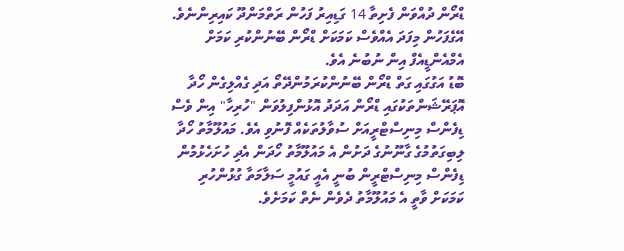ޑްރޯން ދުއްވަން ފެށިތާ 14 ގަޑިއިރު ފަހުން ރަތްމަންދޫ ކައިރިންނެވެ. އޭގެފަހުން މިފަދަ އެއްވެސް ކަމަކަށް ޑްރޯން ބޭނުންކުރި ކަމަށް އެމްއެންޑީއެފް އިން ނުބުނެ އެވެ.
ބޮޑު އަގުގައި ގަތް ޑްރޯން ބޭނުންކުރަމުންދޭތޯ އަދި ގެއްލިގެން ހޯދާ އޮޕަރޭޝަންތަކުގައި ޑްރޯން އަދަދު އޮޅުންފިލުވަން "ހުރިހާ" އިން ވެސް ޑިފެންސް މިނިސްޓްރީއަށް ސުވާލުތަކެއް ފޮނުވި އެވެ. މައުލޫމާތު ހޯދާ ލިބިގަތުމުގެ ގާނޫނުގެ ދަށުން އެ މައުލޫމާތު ހޯދަން އެދި ހުށަހެޅުމުން ޑިފެންސް މިނިސްޓްރީން ބުނީ އެއީ ގައުމީ ސަލާމަތާ ގުޅުންހުރި ކަމަކަށް ވާތީ އެ މައުލޫމާތު ދެވެން ނެތް ކަމަށެވެ.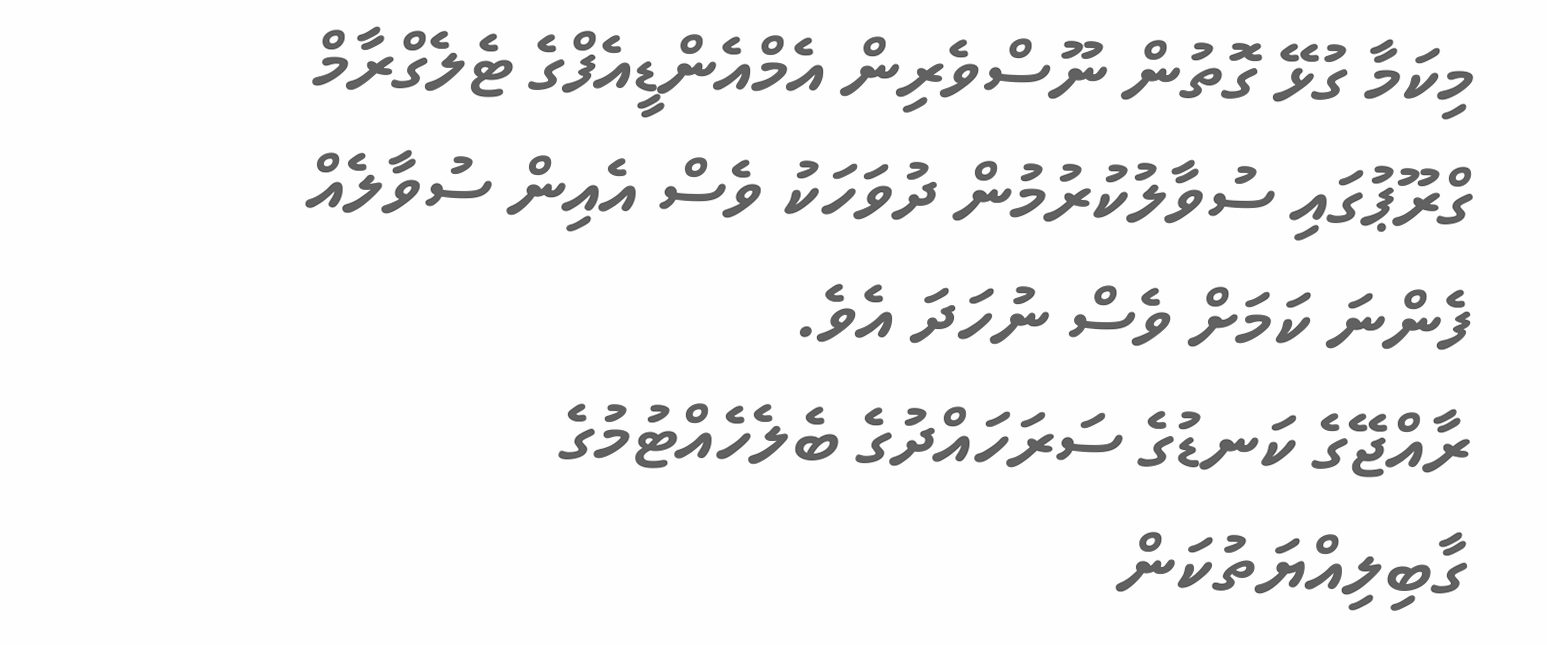މިކަމާ ގުޅޭ ގޮތުން ނޫސްވެރިން އެމްއެންޑީއެފްގެ ޓެލެގްރާމް ގްރޫޕުގައި ސުވާލުކުރުމުން ދުވަހަކު ވެސް އެއިން ސުވާލެއް ފެންނަ ކަމަށް ވެސް ނުހަދަ އެވެ.
ރާއްޖޭގެ ކަނޑުގެ ސަރަހައްދުގެ ބެލެހެއްޓުމުގެ ގާބިލިއްޔަތުކަން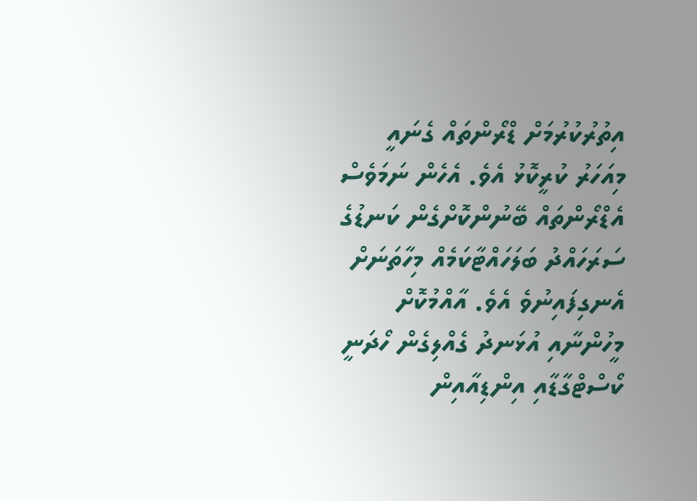އިތުރުކުރުމަށް ޑްރޯންތައް ގެނައީ މިއަހަރު ކުރީކޮޅު އެވެ. އެހެން ނަމަވެސް އެޑްރޯންތައް ބޭނުންކޮށްގެން ކަނޑުގެ ސަރަހައްދު ބަލަހައްޓާކަމެއް މިހާތަނަށް އެނގިފައިނުވެ އެވެ. އާއްމުކޮށް މީހުންނާއި އުޅަނދު ގެއްލިގެން ހޯދަނީ ކޯސްޓްގާޑާއި އިންޑިއާއިން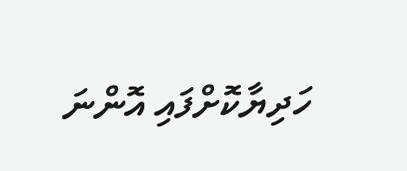ހަދިޔާކޮށްފައި އޮންނަ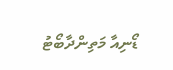ޑޯނިއާ މަތިންދާބޯޓު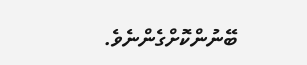ބޭނުންކޮށްގެންނެވެ.